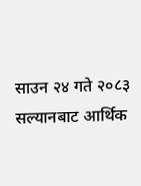साउन २४ गते २०८३
सल्यानबाट आर्थिक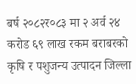बर्ष २०८२र०८३ मा २ अर्व २४ करोड ६९ लाख रकम बराबरको कृषि र पशुजन्य उत्पादन जिल्ला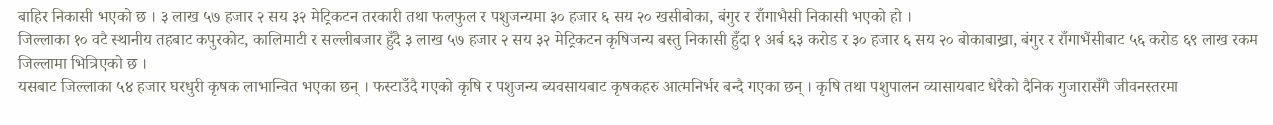बाहिर निकासी भएको छ । ३ लाख ५७ हजार २ सय ३२ मेट्रिकटन तरकारी तथा फलफुल र पशुजन्यमा ३० हजार ६ सय २० खसीबोका, बंगुर र राँगाभैसी निकासी भएको हो ।
जिल्लाका १० वटै स्थानीय तहबाट कपुरकोट, कालिमाटी र सल्लीबजार हुँदै ३ लाख ५७ हजार २ सय ३२ मेट्रिकटन कृषिजन्य बस्तु निकासी हुँदा १ अर्ब ६३ करोड र ३० हजार ६ सय २० बोकाबाख्रा, बंगुर र राँगाभैंसीबाट ५६ करोड ६९ लाख रकम जिल्लामा भित्रिएको छ ।
यसबाट जिल्लाका ५४ हजार घरधुरी कृषक लाभान्वित भएका छन् । फस्टाउँदै गएको कृषि र पशुजन्य ब्यवसायबाट कृषकहरु आत्मनिर्भर बन्दै गएका छन् । कृषि तथा पशुपालन व्यासायबाट धेरैको दैनिक गुजारासँगै जीवनस्तरमा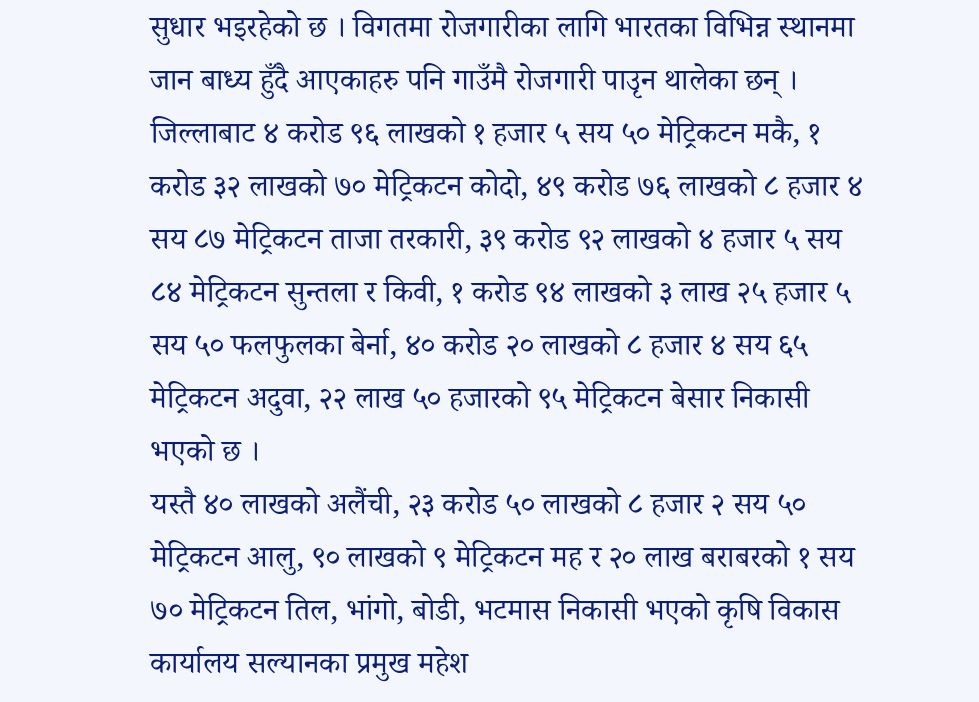सुधार भइरहेको छ । विगतमा रोजगारीका लागि भारतका विभिन्न स्थानमा जान बाध्य हुँदै आएकाहरु पनि गाउँमै रोजगारी पाउृन थालेका छन् ।
जिल्लाबाट ४ करोड ९६ लाखको १ हजार ५ सय ५० मेट्रिकटन मकै, १ करोड ३२ लाखको ७० मेट्रिकटन कोदो, ४९ करोड ७६ लाखको ८ हजार ४ सय ८७ मेट्रिकटन ताजा तरकारी, ३९ करोड ९२ लाखको ४ हजार ५ सय ८४ मेट्रिकटन सुन्तला र किवी, १ करोड ९४ लाखको ३ लाख २५ हजार ५ सय ५० फलफुलका बेर्ना, ४० करोड २० लाखको ८ हजार ४ सय ६५ मेट्रिकटन अदुवा, २२ लाख ५० हजारको ९५ मेट्रिकटन बेसार निकासी भएको छ ।
यस्तै ४० लाखको अलैंची, २३ करोड ५० लाखको ८ हजार २ सय ५० मेट्रिकटन आलु, ९० लाखको ९ मेट्रिकटन मह र २० लाख बराबरको १ सय ७० मेट्रिकटन तिल, भांगो, बोडी, भटमास निकासी भएको कृषि विकास कार्यालय सल्यानका प्रमुख महेश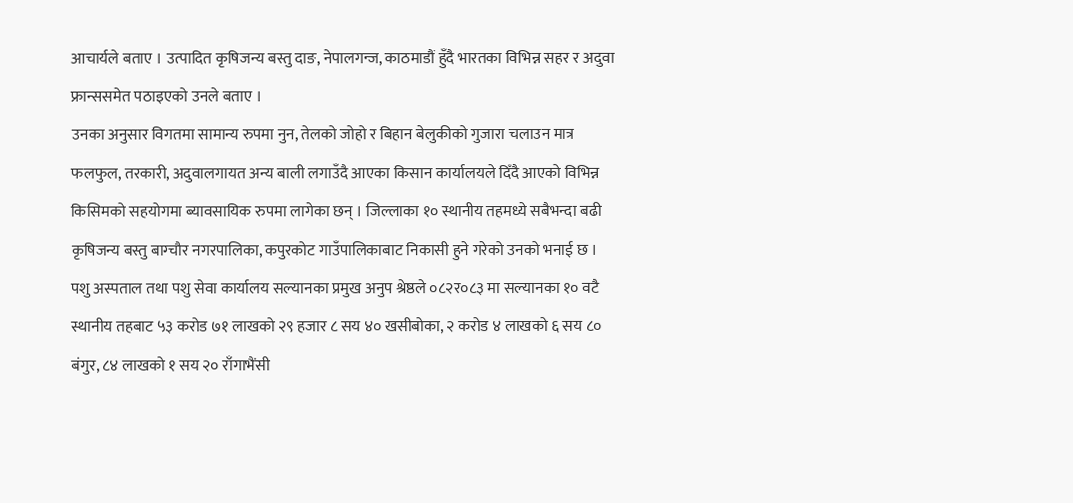आचार्यले बताए । उत्पादित कृषिजन्य बस्तु दाङ, नेपालगन्ज, काठमाडौं हुँदै भारतका विभिन्न सहर र अदुवा फ्रान्ससमेत पठाइएको उनले बताए ।
उनका अनुसार विगतमा सामान्य रुपमा नुन, तेलको जोहो र बिहान बेलुकीको गुजारा चलाउन मात्र फलफुल, तरकारी, अदुवालगायत अन्य बाली लगाउँदै आएका किसान कार्यालयले दिँदै आएको विभिन्न किसिमको सहयोगमा ब्यावसायिक रुपमा लागेका छन् । जिल्लाका १० स्थानीय तहमध्ये सबैभन्दा बढी कृषिजन्य बस्तु बाग्चौर नगरपालिका, कपुरकोट गाउँपालिकाबाट निकासी हुने गरेको उनको भनाई छ ।
पशु अस्पताल तथा पशु सेवा कार्यालय सल्यानका प्रमुख अनुप श्रेष्ठले ०८२र०८३ मा सल्यानका १० वटै स्थानीय तहबाट ५३ करोड ७१ लाखको २९ हजार ८ सय ४० खसीबोका, २ करोड ४ लाखको ६ सय ८० बंगुर, ८४ लाखको १ सय २० राँगाभैंसी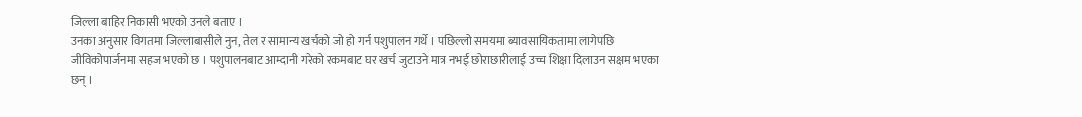जिल्ला बाहिर निकासी भएको उनले बताए ।
उनका अनुसार विगतमा जिल्लाबासीले नुन, तेल र सामान्य खर्चको जो हो गर्न पशुपालन गर्थे । पछिल्लो समयमा ब्यावसायिकतामा लागेपछि जीविकोपार्जनमा सहज भएको छ । पशुपालनबाट आम्दानी गरेको रकमबाट घर खर्च जुटाउने मात्र नभई छोराछारीलाई उच्च शिक्षा दिलाउन सक्षम भएका छन् ।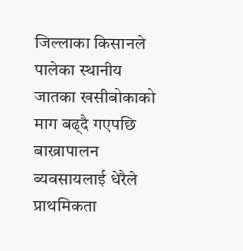जिल्लाका किसानले पालेका स्थानीय जातका खसीबोकाको माग बढ्दै गएपछि बाख्रापालन ब्यवसायलाई धेरैले प्राथमिकता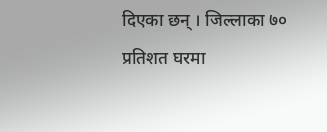दिएका छन् । जिल्लाका ७० प्रतिशत घरमा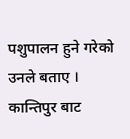पशुपालन हुने गरेको उनले बताए ।
कान्तिपुर बाट